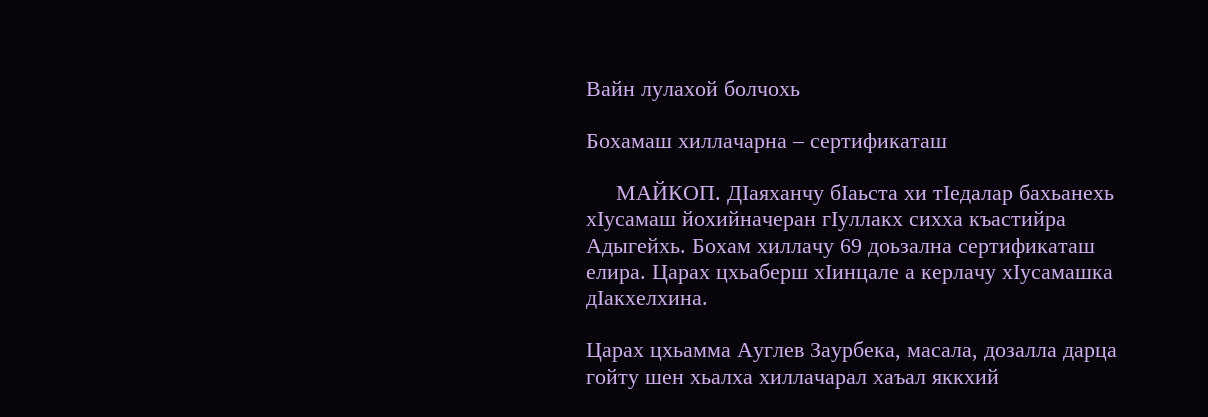Вайн лулахой болчохь

Бохамаш хиллачарна – сертификаташ

     МАЙКОП. ДIаяханчу бIаьста хи тIедалар бахьанехь хIусамаш йохийначеран гIуллакх сихха къастийра Адыгейхь. Бохам хиллачу 69 доьзална сертификаташ елира. Царах цхьаберш хIинцале а керлачу хIусамашка дIакхелхина.

Царах цхьамма Ауглев Заурбека, масала, дозалла дарца гойту шен хьалха хиллачарал хаъал яккхий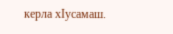керла хIусамаш.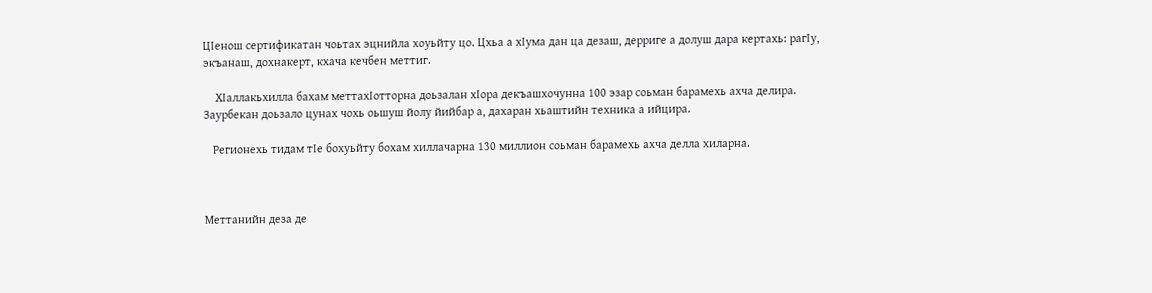ЦIенош сертификатан чоьтах эцнийла хоуьйту цо. Цхьа а хIума дан ца дезаш, дерриге а долуш дара кертахь: рагIу, экъанаш, дохнакерт, кхача кечбен меттиг.

    ХIаллакьхилла бахам меттахIотторна доьзалан хIора декъашхочунна 100 эзар соьман барамехь ахча делира. Заурбекан доьзало цунах чохь оьшуш йолу йийбар а, дахаран хьаштийн техника а ийцира.

   Регионехь тидам тIе бохуьйту бохам хиллачарна 130 миллион соьман барамехь ахча делла хиларна.



Меттанийн деза де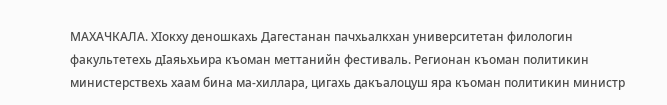МАХАЧКАЛА. ХIокху деношкахь Дагестанан пачхьалкхан университетан филологин факультетехь дIаяьхьира къоман меттанийн фестиваль. Регионан къоман политикин министерствехь хаам бина ма-хиллара, цигахь дакъалоцуш яра къоман политикин министр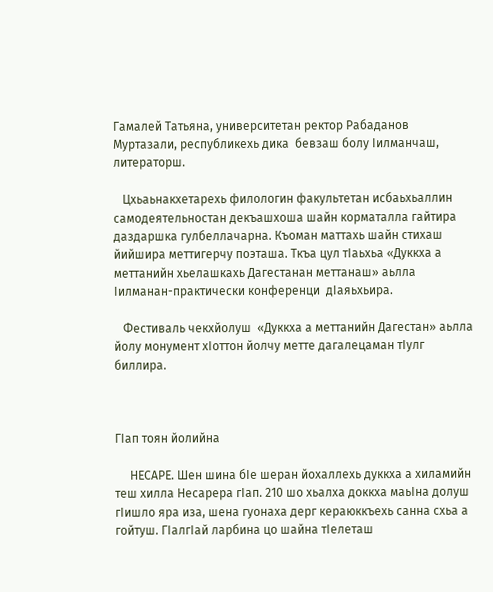Гамалей Татьяна, университетан ректор Рабаданов Муртазали, республикехь дика  бевзаш болу Iилманчаш, литераторш.

   Цхьаьнакхетарехь филологин факультетан исбаьхьаллин самодеятельностан декъашхоша шайн корматалла гайтира даздаршка гулбеллачарна. Къоман маттахь шайн стихаш йийшира меттигерчу поэташа. Ткъа цул тIаьхьа «Дуккха а меттанийн хьелашкахь Дагестанан меттанаш» аьлла Iилманан-практически конференци  дIаяьхьира.

   Фестиваль чекхйолуш  «Дуккха а меттанийн Дагестан» аьлла йолу монумент хIоттон йолчу метте дагалецаман тIулг биллира.



ГIап тоян йолийна

     НЕСАРЕ. Шен шина бIе шеран йохаллехь дуккха а хиламийн теш хилла Несарера гIап. 210 шо хьалха доккха маьIна долуш гIишло яра иза, шена гуонаха дерг кераюккъехь санна схьа а гойтуш. ГIалгIай ларбина цо шайна тIелеташ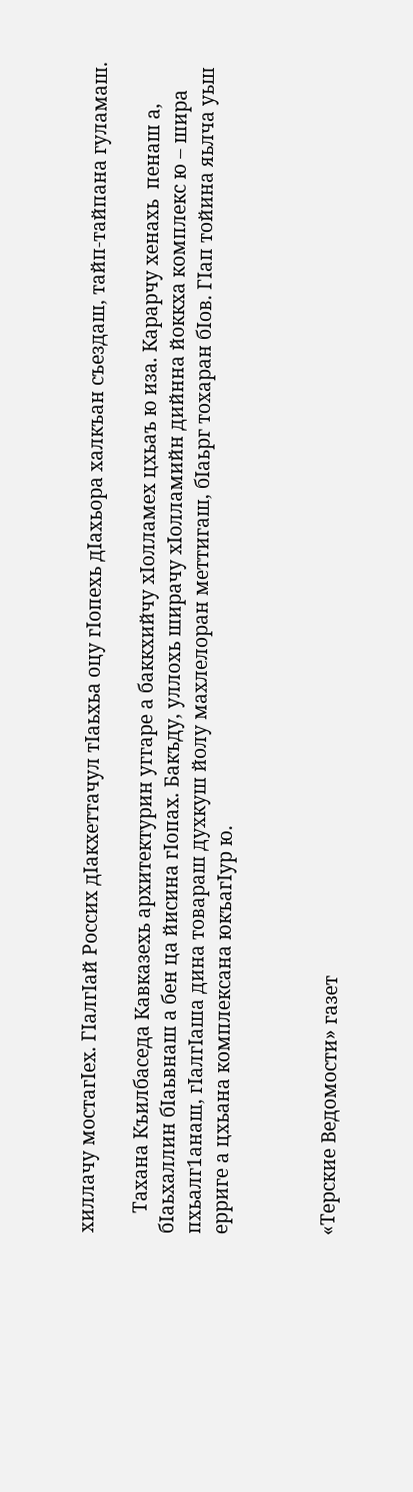хиллачу мостагIех. ГIалгIай Россих дIакхеттачул тIаьхьа оцу гIопехь дIахьора халкъан съездаш, тайп-тайпана гуламаш.

    Тахана Къилбаседа Кавказехь архитектурин уггаре а баккхийчу хIолламех цхьаъ ю иза. Карарчу хенахь  пенаш а, бIаьхаллин бIаьвнаш а бен ца йисина гIопах. Бакъду, уллохь ширачу хIолламийн дийнна йоккха комплекс ю – шира пхьалг1анаш, гIалгIаша дина товараш духкуш йолу махлелоран меттигаш, бIаьрг тохаран бIов. ГIап тойина яьлча уьш ерриге а цхьана комплексана юкъагIур ю.



«Терские Ведомости» газет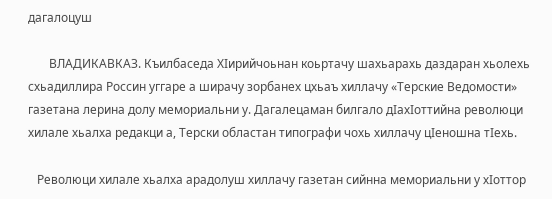дагалоцуш

       ВЛАДИКАВКАЗ. Къилбаседа ХIирийчоьнан коьртачу шахьарахь даздаран хьолехь схьадиллира Россин уггаре а ширачу зорбанех цхьаъ хиллачу «Терские Ведомости» газетана лерина долу мемориальни у. Дагалецаман билгало дIахIоттийна революци хилале хьалха редакци а, Терски областан типографи чохь хиллачу цIеношна тIехь.

   Революци хилале хьалха арадолуш хиллачу газетан сийнна мемориальни у хIоттор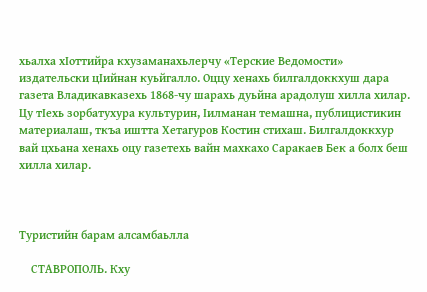хьалха хIоттийра кхузаманахьлерчу «Терские Ведомости» издательски цIийнан куьйгалло. Оццу хенахь билгалдоккхуш дара газета Владикавказехь 1868-чу шарахь дуьйна арадолуш хилла хилар. Цу тIехь зорбатухура культурин, Iилманан темашна, публицистикин материалаш, ткъа иштта Хетагуров Костин стихаш. Билгалдоккхур вай цхьана хенахь оцу газетехь вайн махкахо Саракаев Бек а болх беш хилла хилар.



Туристийн барам алсамбаьлла

    СТАВРОПОЛЬ. Кху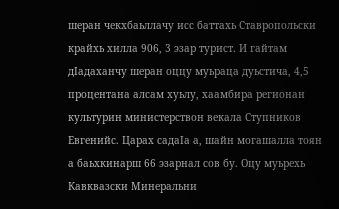шеран чекхбаьллачу исс баттахь Ставропольски крайхь хилла 906, 3 эзар турист. И гайтам дIадаханчу шеран оццу муьраца дуьстича, 4,5 процентана алсам хуьлу, хаамбира регионан культурин министерствон векала Ступников Евгенийс. Царах садаIа а, шайн могашалла тоян а баьхкинарш 66 эзарнал сов бу. Оцу муьрехь Кавквазски Минеральни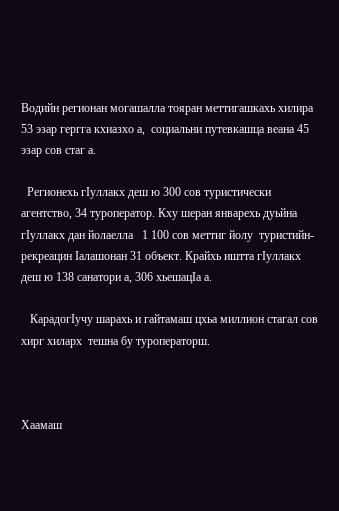Водийн регионан могашалла тояран меттигашкахь хилира 53 эзар гергга кхиазхо а,  социальни путевкашца веана 45 эзар сов стаг а.

  Регионехь гIуллакх деш ю 300 сов туристически агентство, 34 туроператор. Кху шеран январехь дуьйна гIуллакх дан йолаелла   1 100 сов меттиг йолу  туристийн-рекреацин Iалашонан 31 объект. Крайхь иштта гIуллакх деш ю 138 санатори а, 306 хьешацIа а.

   КарадогIучу шарахь и гайтамаш цхьа миллион стагал сов хирг хиларх  тешна бу туроператорш.



Хаамаш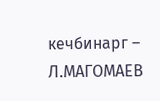кечбинарг – Л.МАГОМАЕВ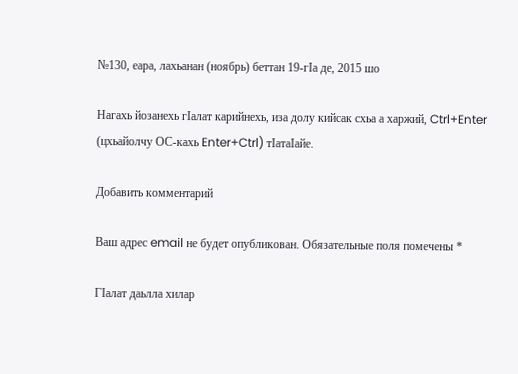№130, еара, лахьанан (ноябрь) беттан 19-гIа де, 2015 шо

Нагахь йозанехь гIалат карийнехь, иза долу кийсак схьа а харжий, Ctrl+Enter (цхьайолчу ОС-кахь Enter+Ctrl) тIатаIайе.

Добавить комментарий

Ваш адрес email не будет опубликован. Обязательные поля помечены *

ГIалат даьлла хилар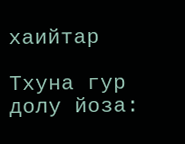хаийтар

Тхуна гур долу йоза: